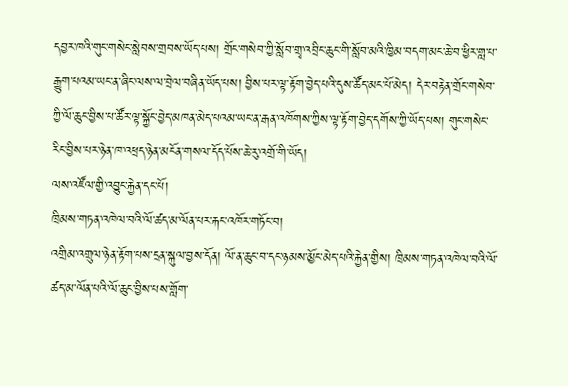དབྱར་ཁའི་གུང་གསེང་སླེབས་གྲབས་ཡོད་པས། གྲོང་གསེབ་ཀྱི་སློབ་གྲྭ་འབྲིང་ཆུང་གི་སློབ་མའི་ཁྱིམ་བདག་མང་ཆེ་བ་ཕྱིར་གླ་པ་རྒྱུག་པའམ་ཡང་ན་ཞིང་ལས་ལ་བྲེལ་བཞིན་ཡོད་པས། བྱིས་པར་ལྟ་རྟོག་བྱེད་པའི་དུས་ཚོད་མང་པོ་མེད། དེར་བརྟེན་གྲོང་གསེབ་ཀྱི་ལོ་ཆུང་བྱིས་པ་ཚོར་ལྟ་སྐྱོང་བྱེད་མཁན་མེད་པའམ་ཡང་ན་རྒན་འཁོགས་ཀྱིས་ལྟ་རྟོག་བྱེད་དགོས་ཀྱི་ཡོད་པས། གུང་གསེང་རིང་བྱིས་པར་ཉེན་ཁ་འཕྲད་ཉེན་མངོན་གསལ་དོད་པོས་ཆེ་རུ་འགྲོ་གི་ཡོད།
ལས་འཛོལ་གྱི་འབྱུང་རྐྱེན་དང་པོ།
ཁྲིམས་གཏན་འཁེལ་བའི་ལོ་ཚད་མ་ལོན་པར་རྐང་འཁོར་གཏོང་བ།
འགྲིམ་འགྲུལ་ཉེན་རྟོག་པས་དྲན་སྐུལ་བྱས་དོན། ལོ་ན་ཆུང་བ་དང་ཉམས་མྱོང་མེད་པའི་རྐྱེན་གྱིས། ཁྲིམས་གཏན་འཁེལ་བའི་ལོ་ཚད་མ་ལོན་པའི་ལོ་ཆུང་བྱིས་པས་གློག་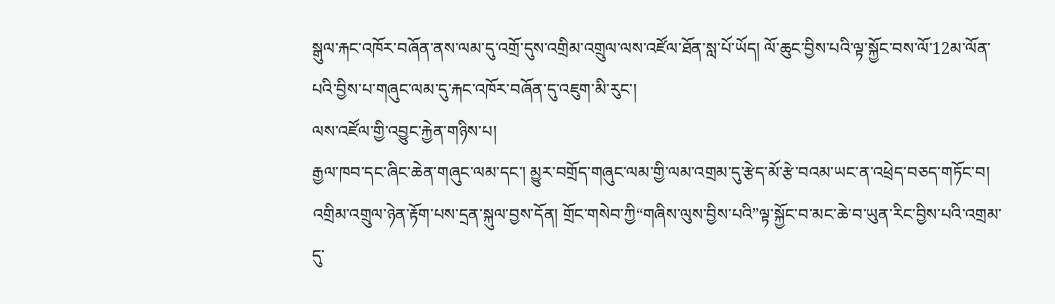སྒུལ་རྐང་འཁོར་བཞོན་ནས་ལམ་དུ་འགྲོ་དུས་འགྲིམ་འགྲུལ་ལས་འཛོལ་ཐོན་སླ་པོ་ཡོད། ལོ་ཆུང་བྱིས་པའི་ལྟ་སྐྱོང་བས་ལོ་12མ་ལོན་པའི་བྱིས་པ་གཞུང་ལམ་དུ་རྐང་འཁོར་བཞོན་དུ་འཇུག་མི་རུང་།
ལས་འཛོལ་གྱི་འབྱུང་རྐྱེན་གཉིས་པ།
རྒྱལ་ཁབ་དང་ཞིང་ཆེན་གཞུང་ལམ་དང་། མྱུར་བགྲོད་གཞུང་ལམ་གྱི་ལམ་འགྲམ་དུ་རྩེད་མོ་རྩེ་བའམ་ཡང་ན་འཕྲེད་བཅད་གཏོང་བ།
འགྲིམ་འགྲུལ་ཉེན་རྟོག་པས་དྲན་སྐུལ་བྱས་དོན། གྲོང་གསེབ་ཀྱི“གཞིས་ལུས་བྱིས་པའི”ལྟ་སྐྱོང་བ་མང་ཆེ་བ་ཡུན་རིང་བྱིས་པའི་འགྲམ་དུ་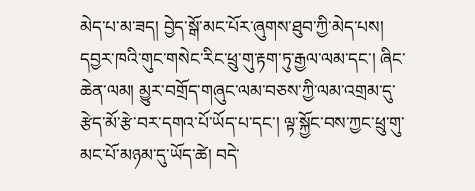མེད་པ་མ་ཟད། བྱེད་སྒོ་མང་པོར་ཞུགས་ཐུབ་ཀྱི་མེད་པས། དབྱར་ཁའི་གུང་གསེང་རིང་ཕྲུ་གུ་རྟག་ཏུ་རྒྱལ་ལམ་དང་། ཞིང་ཆེན་ལམ། མྱུར་བགྲོད་གཞུང་ལམ་བཅས་ཀྱི་ལམ་འགྲམ་དུ་རྩེད་མོ་རྩེ་བར་དགའ་པོ་ཡོད་པ་དང་། ལྟ་སྐྱོང་བས་ཀྱང་ཕྲུ་གུ་མང་པོ་མཉམ་དུ་ཡོད་ཚེ། བདེ་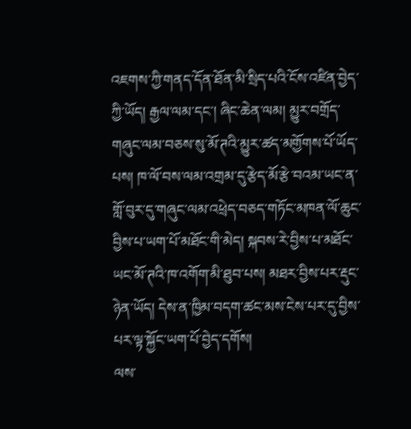འཇགས་ཀྱི་གནད་དོན་ཐོན་མི་སྲིད་པའི་ངོས་འཛིན་བྱེད་ཀྱི་ཡོད། རྒྱལ་ལམ་དང་། ཞིང་ཆེན་ལམ། མྱུར་བགྲོད་གཞུང་ལམ་བཅས་སུ་མོ་ཊའི་མྱུར་ཚད་མགྱོགས་པོ་ཡོད་པས། ཁ་ལོ་བས་ལམ་འགྲམ་དུ་རྩེད་མོ་རྩེ་བའམ་ཡང་ན་གློ་བུར་དུ་གཞུང་ལམ་འཕྲེད་བཅད་གཏོང་མཁན་ལོ་ཆུང་བྱིས་པ་ཡག་པོ་མཐོང་གི་མེད། སྐབས་རེ་བྱིས་པ་མཐོང་ཡང་མོ་ཊའི་ཁ་འགོག་མི་ཐུབ་པས། མཐར་བྱིས་པར་རྡུང་ཉེན་ཡོད། དེས་ན་ཁྱིམ་བདག་ཚང་མས་ངེས་པར་དུ་བྱིས་པར་ལྟ་སྐྱོང་ཡག་པོ་བྱེད་དགོས།
ལས་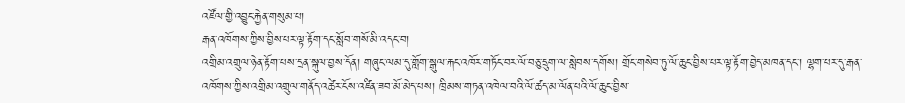འཛོལ་གྱི་འབྱུང་རྐྱེན་གསུམ་པ།
རྒན་འཁོགས་ཀྱིས་བྱིས་པར་ལྟ་རྟོག་དང་སློབ་གསོ་མི་འདང་བ།
འགྲིམ་འགྲུལ་ཉེན་རྟོག་པས་དྲན་སྐུལ་བྱས་དོན། གཞུང་ལམ་དུ་གློག་སྒུལ་རྐང་འཁོར་གཏོང་བར་ལོ་བཅུ་དྲུག་ལ་སླེབས་དགོས། གྲོང་གསེབ་ཏུ་ལོ་ཆུང་བྱིས་པར་ལྟ་རྟོག་བྱེད་མཁན་དང་། ལྷག་པར་དུ་རྒན་འཁོགས་ཀྱིས་འགྲིམ་འགྲུལ་གནོད་འཚེར་ངོས་འཛིན་ཟབ་མོ་མེད་པས། ཁྲིམས་གཏན་འཁེལ་བའི་ལོ་ཚད་མ་ལོན་པའི་ལོ་ཆུང་བྱིས་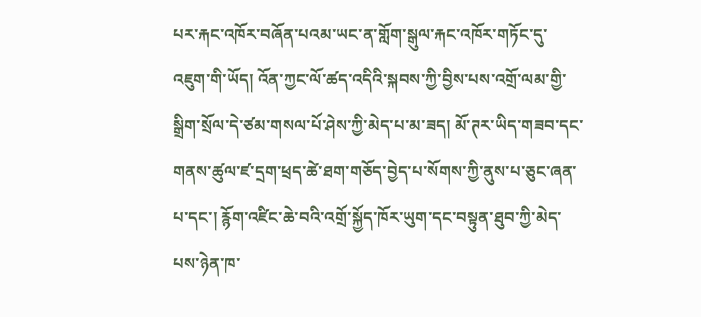པར་རྐང་འཁོར་བཞོན་པའམ་ཡང་ན་གློག་སྒུལ་རྐང་འཁོར་གཏོང་དུ་འཇུག་གི་ཡོད། འོན་ཀྱང་ལོ་ཚད་འདིའི་སྐབས་ཀྱི་བྱིས་པས་འགྲོ་ལམ་གྱི་སྒྲིག་སྲོལ་དེ་ཙམ་གསལ་པོ་ཤེས་ཀྱི་མེད་པ་མ་ཟད། མོ་ཊར་ཡིད་གཟབ་དང་གནས་ཚུལ་ཛ་དྲག་ཕྲད་ཚེ་ཐག་གཅོད་བྱེད་པ་སོགས་ཀྱི་ནུས་པ་ཅུང་ཞན་པ་དང་། རྙོག་འཛིང་ཆེ་བའི་འགྲོ་སྐྱོད་ཁོར་ཡུག་དང་བསྟུན་ཐུབ་ཀྱི་མེད་པས་ཉེན་ཁ་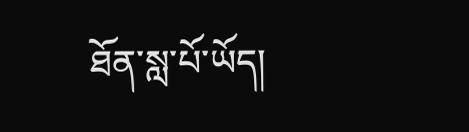ཐོན་སླ་པོ་ཡོད།